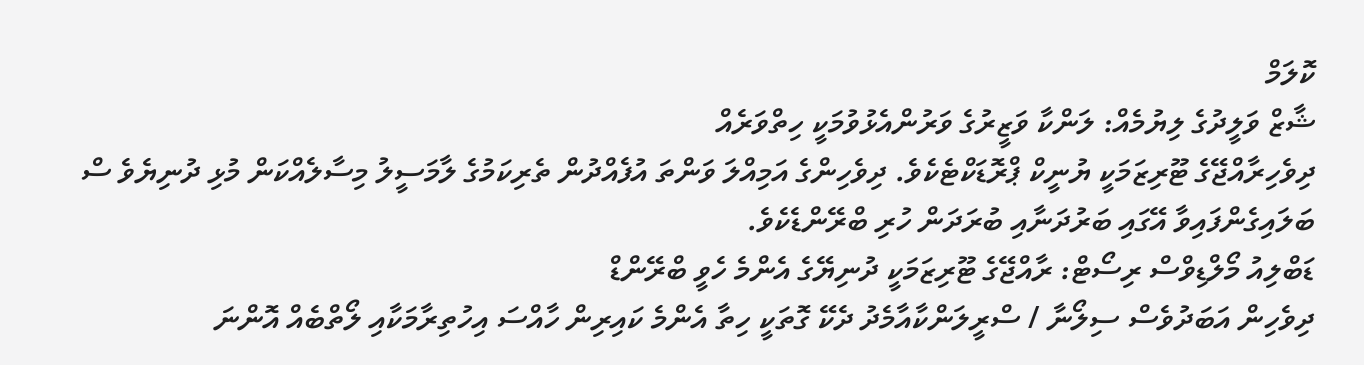ކޮލަމް
ޝާޒް ވަލީދުގެ ލިޔުމެއް: ލަންކާ ވަޒީރުގެ ވަރުންއެޅުވުމަކީ ހިތްވަރެއް
ދިވެހިރާއްޖޭގެ ޓޫރިޒަމަކީ ޔުނީކް ޕްރޮޑަކްޓެކެވެ. ދިވެހިންގެ އަމިއްލަ ވަންތަ އުފެއްދުން ތެރިކަމުގެ ލާމަސީލު މިސާލެއްކަން މުޅި ދުނިޔެވެ ސް ބަލައިގެންފައިވާ އޭގައި ބަރުދަނާއި ބުރަދަން ހުރި ބްރޭންޑެކެވެ.
ޑަބްލިއު މޯލްޑިވްސް ރިސޯޓް: ރާއްޖޭގެ ޓޫރިޒަމަކީ ދުނިޔޭގެ އެންމެ ހެވީ ބްރޭންޑް
ދިވެހިން އަބަދުވެސް ސިލޯނާ / ސްރީލަންކާއާމެދު ދެކޭ ގޮތަކީ ހިތާ އެންމެ ކައިރިން ހާއްސަ އިހުތިރާމަކާއި ލޯތްބެއް އޮންނަ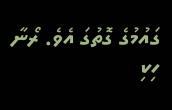ގައުމުގެ ގޮތުގަ އެވެ. ރޯނާ ހިކި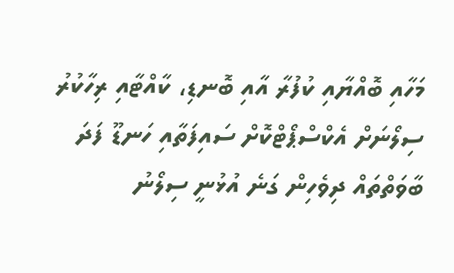މަހާއި ބޮއްޔާއި ކުފުރާ އާއި ބޮނޑި، ކާއްޓާއި ރިހާކުރު ސިލޯނަށް އެކްސްޕޯޓްކޮށް ސައިފަތާއި ހަނޑޫ ފަދަ ބާވަތްތައް ދިވެހިން ގަނެ އުޅުނީ ސިލޯނު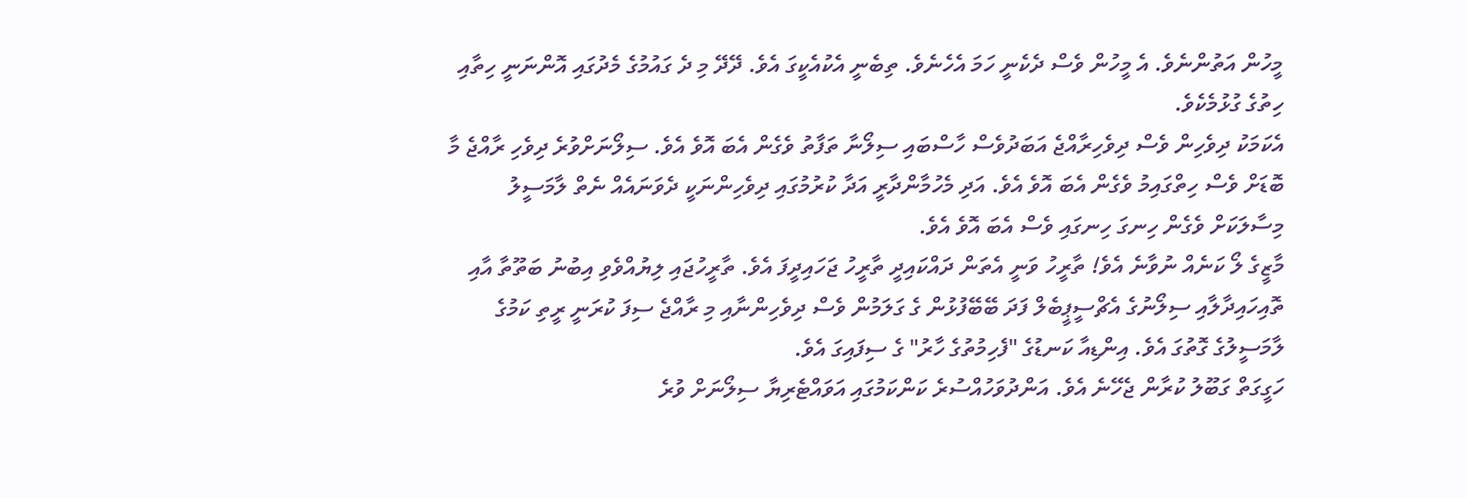މީހުން އަތުންނެވެ. އެ މީހުން ވެސް ދެކެނީ ހަމަ އެހެނެވެ. ތިބެނީ އެކުއެކީގަ އެވެ. ދޭދޭ މި ދެ ގައުމުގެ މެދުގައި އޮންނަނީ ހިތާއި ހިތުގެ ގުޅުމެކެވެ.
އެކަމަކު ދިވެހިން ވެސް ދިވެހިރާއްޖެ އަބަދުވެސް ހާސްބައި ސިލޯނާ ތަފާތު ވެގެން އެބަ އޮވެ އެވެ. ސިލޯނަށްވުރެ ދިވެހި ރާއްޖެ މާ ބޮޑަށް ވެސް ހިތްގައިމު ވެގެން އެބަ އޮވެ އެވެ. އަދި މެހުމާންދާރީ އަދާ ކުރުމުގައި ދިވެހިންނަކީ ދެވަނައެއް ނެތް ލާމަސީލު މިސާލަކަށް ވެގެން ހިނގަ ހިނގައި ވެސް އެބަ އޮވެ އެވެ.
މާޒީގެ ލޯ ކަނެއް ނުވާނެ އެވެ! ތާރީހު ވަނީ އެތަން ދައްކައިދީ ތާރީހު ޖަހައިދީފަ އެވެ. ތާރީހުޖައި ލިޔުއްވެވި އިބުނު ބަތޫތާ އާއި ތޮއިހައިދާލާއި ސިލޯނުގެ އެޗްސީޕީބެލް ފަދަ ބޭބޭފުޅުން ގެ ގަލަމުން ވެސް ދިވެހިންނާއި މި ރާއްޖެ ސިފަ ކުރަނީ ރީތި ކަމުގެ ލާމަސީލުގެ ގޮތުގަ އެވެ. އިންޑިއާ ކަނޑުގެ "ފެހިމުތުގެ ހާރު" ގެ ސިފައިގަ އެވެ.
ހަގީގަތް ގަބޫލު ކުރާން ޖެހޭނެ އެވެ. އަންދުވަހުއްސުރެ ކަންކަމުގައި އަވައްޓެރިޔާ ސިލޯނަށް ވުރެ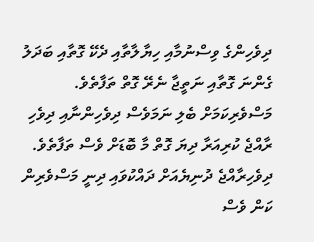ދިވެހިންގެ ވިސްނުމާއި ހިޔާލާތާއި ދެކޭ ގޮތާއި ބަދަލު ގެންނަ ގޮތާއި ނަތީޖާ ނެރޭ ގޮތް ތަފާތެވެ.
މަސްވެރިކަމަށް ބެލި ނަމަވެސް ދިވެހިންނާއި ދިވެހި ރާއްޖެ ކުރިއަރާ ދިޔަ ގޮތް މާ ބޮޑަށް ވެސް ތަފާތެވެ. ދިވެހިރާއްޖެ ދުނިޔެއަށް ދައްކުވައި ދިނީ މަސްވެރިން ކަން ވެސް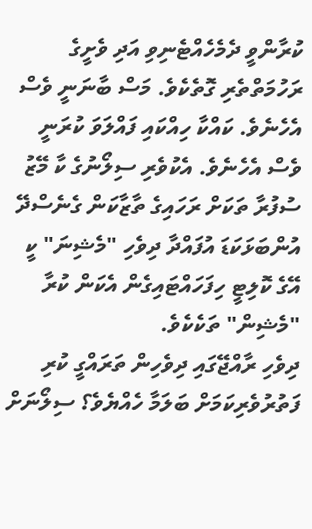ކުރާންވީ ދެމެހެއްޓެނިވި އަދި ވެށީގެ ރަހުމަތްތެރި ގޮތެކެވެ. މަސް ބާނަނީ ވެސް އެހެނެވެ. ކައްކާ ހިއްކައި ފައްލަވަ ކުރަނީ ވެސް އެހެނެވެ. އެކުވެރި ސިލޯނުގެ ކާ މޭޒު ސުފުރާ ތަކަށް ރަހައިގެ ތާޒާކަން ގެނެސްދޭ އުންބަޅަކަޑަ އުފައްދާ ދިވެހި "މެޝިނަ" ކީ އޭގެ ކޮލިޓީ ހިފަހައްޓައިގެން އެކަން ކުރާ "މެޝިން" ތަކެކެވެ.
ދިވެހި ރާއްޖޭގައި ދިވެހިން ތަރައްގީ ކުރި ފަތުރުވެރިކަމަށް ބަލަމާ ހެއްޔެވެ؟ ސިލޯނަށް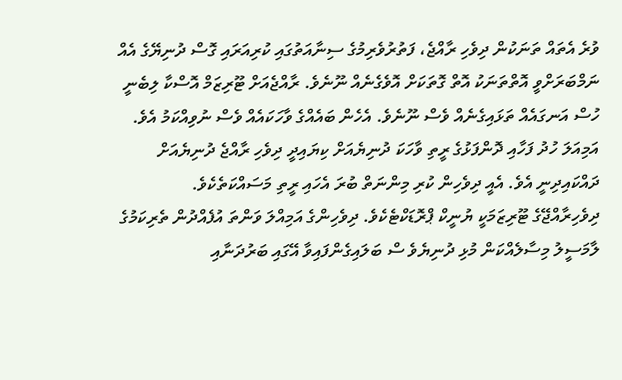ވުރެ އެތައް ތަނަކުން ދިވެހި ރާއްޖެ، ފަތުރުވެރިމުގެ ސިނާއަތުގައި ކުރިއަރައި ގޮސް ދުނިޔޭގެ އެއް ނަމްބަރަށްވީ އޮތްތަނަކު އޮތް ގޮތަކަށް އޮވެގެނެއް ނޫނެވެ. ރާއްޖެއަށް ޓޫރިޒަމް އޮސްކާ ލިބެނީ ހުސް އަނގައެއް ތަޅައިގެނެއް ވެސް ނޫނެވެ. އެހެން ބައެއްގެ ވާހަކައެއް ވެސް ނުވިއްކަމު އެވެ.  އަމިއަލަ ހުދު ފަހާއި ދޮންފަޅުގެ ރީތި ވާހަކަ ދުނިޔެއަށް ކިޔައިދީ ދިވެހި ރާއްޖެ ދުނިޔެއަށް ދައްކައިދިނީ އެވެ. އެއީ ދިވެހިން ކުރި މިންނަތް ބުރަ އެހައި ރީތި މަސައްކަތެކެވެ.
ދިވެހިރާއްޖޭގެ ޓޫރިޒަމަކީ ޔުނީކް ޕްރޮޑަކްޓެކެވެ. ދިވެހިންގެ އަމިއްލަ ވަންތަ އުފެއްދުން ތެރިކަމުގެ ލާމަސީލު މިސާލެއްކަން މުޅި ދުނިޔެވެ ސް ބަލައިގެންފައިވާ އޭގައި ބަރުދަނާއި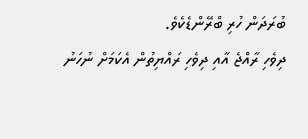ބުރަދަން ހުރި ބްރޭންޑެކެވެ.
ދިވެހި ރާއްޖެ އާއި ދިވެހި ރައްޔިތުން އެކަމަށް ނުހަނު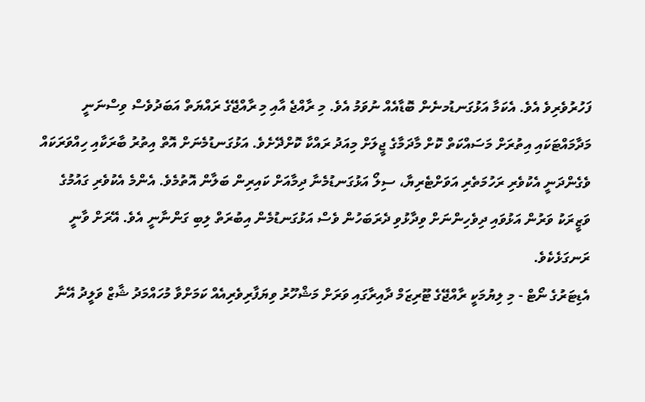ފަހުރުވެރިވެ އެވެ. އެކަމާ އަޅުގަނޑުމނެން ބޮޑާއެއް ނުވަމު އެވެ. މި ރާއްޖެ އާއި މި ރާއްޖޭގެ ރައްޔަތް އަބަދުވެސް ވިސްނަނީ މަދާމައްޓަކައި އިތުރަށް މަސައްކަތް ކޮށް މާދަމާގެ ޖީލަށް މިއަދު ރައްކާ ކޮށްދޭށެވެ. އަޅުގަނޑުމެނަށް އޮތް އިތުރު ބާރަކާއި ހިއްވަރަކައް ވެގެންދަނީ އެކުވެރި ރަހުމަތެރި އަވަށްޓެރިޔާ، ސިލޯ އަޅުގަނޑުމެނާ ދިމާއަށް ކައިރިން ބަލާން އޮތުމެވެ. އެންމެ އެކުވެރި ގައުމުގެ ވަޒީރަކު ވަރުން އަޅުވައި ދިވެހިންނަށް ވިދާޅުވި ދެރަބަހުން ވެސް އަޅުގަނޑުމެން އިބުރަތް ލިބި ގަންނާނީ އެވެ. އޭރަށް ވާނީ ރަނގަޅެކެވެ.
އެޑިޓަރުގެ ނޯޓް - މި ލިޔުމަކީ ރާއްޖޭގެ ޓޫރިޒަމް ދާއިރާގައި ވަރަށް މަޝްހޫރު ވިޔަފާރިވެރިއެއް ކަމަށްވާ މުހައްމަދު ޝާޒް ވަލީދު އޭނާ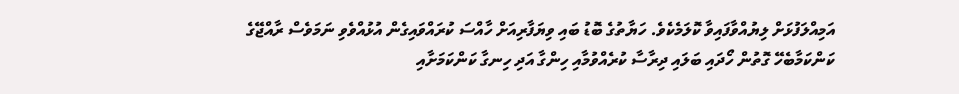އަމިއްލަފުޅަށް ލިޔުއްވާފައިވާ ކޮލަމެކެވެ. ހަޔާތުގެ ބޮޑު ބައި ވިޔަފާރިއަށް ހާއްސަ ކުރައްވައިގެން އުޅުއްވެވި ނަމަވެސް ރާއްޖޭގެ ކަންކަމާބެހޭ ގޮތުން ހޯދައި ބަލައި ދިރާސާ ކުރެއްވުމާއި ހިންގާ އަދި ހިނގާ ކަންކަމަށާއި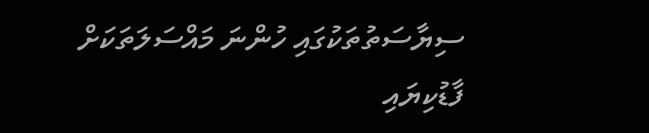ސިޔާސަތުތަކުގައި ހުންނަ މައްސަލަތަކަށް ފާޑުކިޔައި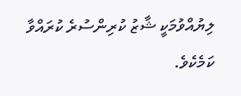ލިޔުއްވުމަކީ ޝާޒު ކުރިންސުރެ ކުރައްވާ ކަމެކެވެ.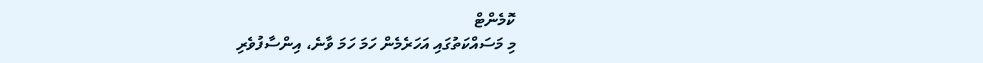ކޮމެންޓް
މި މަސައްކަތުގައި އަހަރެމެން ހަމަ ހަމަ ވާނެ، އިންސާފުވެރި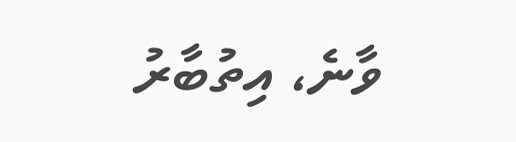ވާނެ، އިތުބާރު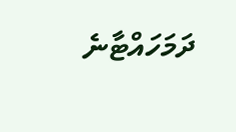ދަމަހައްޓާނެ